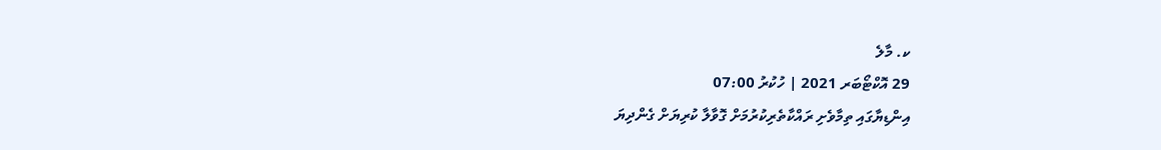ކ. މާލެ
29 އޮކްޓޯބަރ 2021 | ހުކުރު 07:00
އިންޑިޔާގައި ތިމާވެށި ރައްކާތެރިކުރުމަށް ގޮވާލާ ކުރިޔަށް ގެންދިޔަ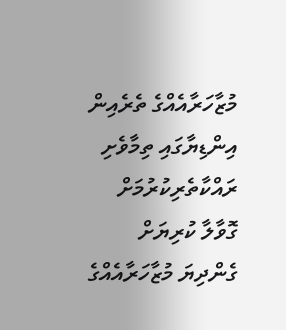މުޒާހަރާއެއްގެ ތެރެއިން
އިންޑިޔާގައި ތިމާވެށި ރައްކާތެރިކުރުމަށް ގޮވާލާ ކުރިޔަށް ގެންދިޔަ މުޒާހަރާއެއްގެ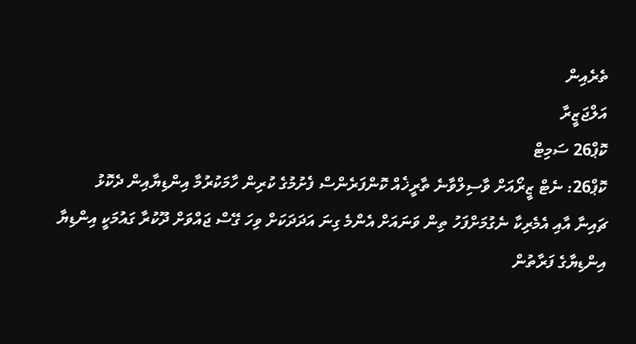ތެރެއިން
އަލްޖަޒީރާ
ކޮޕް26 ސަމިޓް
ކޮޕް26: ނެޓް ޒީރޯއަށް ވާސިލްވާނެ ތާރީޚެއް ކޮންފަރެންސް ފެށުމުގެ ކުރިން ހާމަކުރުމާ އިންޑިޔާއިން ދެކޮޅު
ޗައިނާ އާއި އެމެރިކާ ނެގުމަށްފަހު ތިން ވަނައަށް އެންމެ ގިނަ އަދަދަކަށް ވިހަ ގޭސް ޖައްވަށް ދޫކުރާ ގައުމަކީ އިންޑިޔާ
އިންޑިޔާގެ ފަރާތުން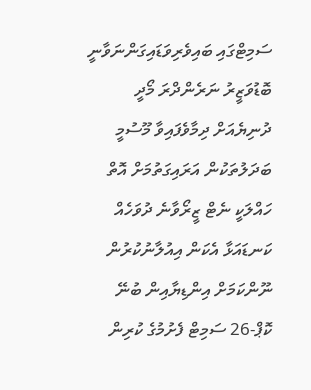ސަމިޓްގައި ބައިވެރިވަޑައިގަންނަވާނީ ބޮޑުވަޒީރު ނަރެންދްރަ މޯދީ
ދުނިޔެއަށް ދިމާވެފައިވާ މޫސުމީ ބަދަލުތަކުން އަރައިގަތުމަށް އޮތް ހައްލަކީ ނެޓް ޒީރޯވާނެ ދުވަހެއް ކަނޑައަޅާ އެކަން އިއުލާނުކުރުން ނޫންކަމަށް އިންޑިޔާއިން ބުނޭ
ކޮޕް-26 ސަމިޓް ފެށުމުގެ ކުރިން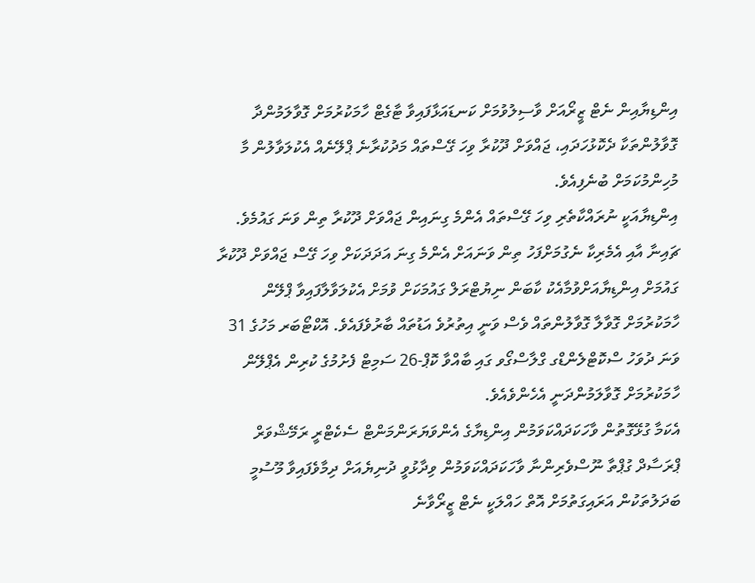އިންޑިޔާއިން ނެޓް ޒީރޯއަށް ވާސިލުވުމަށް ކަނޑައަޅާފައިވާ ޓާގެޓް ހާމަކުރުމަށް ގޮވާލަމުންދާ ގޮވާލުންތަކާ ދެކޮޅުހަދައި، ޖައްވަށް ދޫކުރާ ވިހަ ގޭސްތައް މަދުކުރާނެ ޕްލޭނެއް އެކުލަވާލުން މާ މުހިންމުކަމަށް ބުނެފިއެވެ.
އިންޑިޔާއަކީ ނުރައްކާތެރި ވިހަ ގޭސްތައް އެންމެ ގިނައިން ޖައްވަށް ދޫކުރާ ތިން ވަނަ ގައުމެވެ. ޗައިނާ އާއި އެމެރިކާ ނެގުމަށްފަހު ތިން ވަނައަށް އެންމެ ގިނަ އަދަދަކަށް ވިހަ ގޭސް ޖައްވަށް ދޫކުރާ ގައުމަށް އިންޑިޔާއަށްވުމާއެކު ކާބަން ނިޔުޓްރަލް ގައުމަކަށް ވުމަށް އެކުލަވާލާފައިވާ ޕްލޭން ހާމަކުރުމަށް ގޮވާލާ ގޮވާލުންތައް ވެސް ވަނީ އިތުރުވެ އަޑުތައް ބާރުވެފައެވެ. އޮކްޓޯބަރ މަހުގެ 31 ވަނަ ދުވަހު ސްކޮޓްލެންޑްގ ގްލާސްގޯވ ގައި ބާއްވާ ކޮޕް-26 ސަމިޓް ފެށުމުގެ ކުރިން އެޕްލޭން ހާމަކުރުމަށް ގޮވާލަމުންދަނީ އެހެންވެއެވެ.
އެކަމާ ގުޅޭގޮތުން ވާހަކަދައްކަވަމުން އިންޑިޔާގެ އެންވަޔަރަންމަންޓް ސެކެޓްރީ ރަމޭޝްވަރް ޕްރަސާދް ގުޕްތާ ނޫސްވެރިންނާ ވާހަކަދައްކަވަމުން ވިދާޅުވީ ދުނިޔެއަށް ދިމާވެފައިވާ މޫސުމީ ބަދަލުތަކުން އަރައިގަތުމަށް އޮތް ހައްލަކީ ނެޓް ޒީރޯވާނެ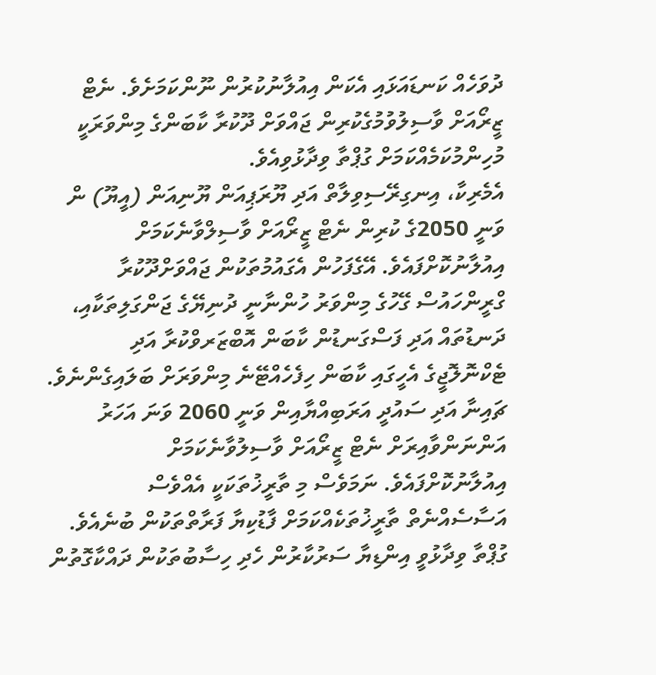ދުވަހެއް ކަނޑައަޅައި އެކަން އިއުލާނުކުރުން ނޫންކަމަށެވެ. ނެޓް ޒީރޯއަށް ވާސިލުވުމުގެކުރިން ޖައްވަށް ދޫކުރާ ކާބަންގެ މިންވަރަކީ މުހިންމުކަމެއްކަމަށް ގުޕްތާ ވިދާޅުވިއެވެ.
އެމެރިކާ، އިނގިރޭސިވިލާތް އަދި ޔޫރަޕިއަން ޔޫނިއަން (އީޔޫ) ން ވަނީ 2050ގެ ކުރިން ނެޓް ޒީރޯއަށް ވާސިލްވާނެކަމަށް އިއުލާނުކޮށްފައެވެ. އޭގެފަހުން އެގައުމުތަކުން ޖައްވަށްދޫކުރާ ގްރީންހައުސް ގޭހުގެ މިންވަރު ހުންނާނީ ދުނިޔޭގެ ޖަންގަލިތަކާއި، ދަނޑުތައް އަދި ފަސްގަނޑުން ކާބަން އޮބްޒަރވްކުރާ އަދި ޓެކްނޮލޮޖީގެ އެހީގައި ކާބަން ހިފެހެއްޓޭނެ މިންވަރަށް ބަލައިގެންނެވެ. ޗައިނާ އަދި ސައުދީ އަރަބިއްޔާއިން ވަނީ 2060 ވަނަ އަހަރު އަންނަންވާއިރަށް ނެޓް ޒީރޯއަށް ވާސިލުވާނެކަމަށް އިއުލާނުކޮށްފައެވެ. ނަމަވެސް މި ތާރީޚުތަކަކީ އެއްވެސް އަސާސެއްނެތް ތާރީޚުތަކެއްކަމަށް ފާޑުކިޔާ ފަރާތްތަކުން ބުނެއެވެ.
ގުޕްތާ ވިދާޅުވީ އިންޑިޔާ ސަރުކާރުން ހެދި ހިސާބުތަކުން ދައްކާގޮތުން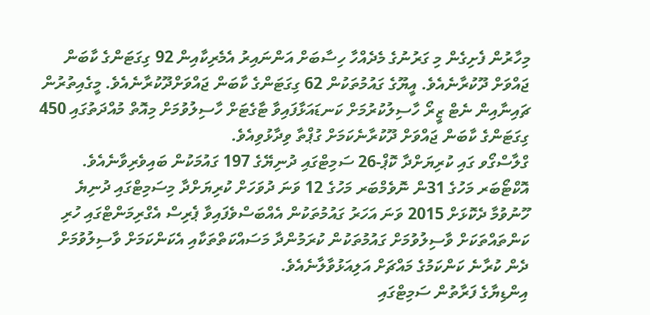މިހާރުން ފެށިގެން މި ގަރުނުގެ މެދެއްހާ ހިސާބަށް އަންނައިރު އެމެރިކާއިން 92 ގިގަޓަންގެ ކާބަން ޖައްވަށް ދޫކުރާނެއެވެ. އީޔޫގެ ގައުމުތަކުން 62 ގިގަޓަންގެ ކާބަން ޖައްވަށްދޫކުރާނެއެވެ. މީގެއިތުރުން ޗައިނާއިން ނެޓް ޒީރޯ ހާސިލުކުރުމަށް ކަނޑައަޅާފައިވާ ޓާގެޓަށް ހާސިލުވުމަށް މިއޮތް މުއްދަތުގައި 450 ގިގަޓަންގެ ކާބަން ޖައްވަށް ދޫކުރާނެކަމަށް ގުޕްތާ ވިދާޅުވިއެވެ.
ގްލާސްގޯވ ގައި ކުރިޔަށްދާ ކޮޕް-26 ސަމިޓްގައި ދުނިޔޭގެ 197 ގައުމަކުން ބައިވެރިވާނެއެވެ. އޮކްޓޯބަރ މަހުގެ 31ން ނޮވެމްބަރ މަހުގެ 12 ވަނަ ދުވަހަށް ކުރިޔަށްދާ މިސަމިޓްގައި ދުނިޔެ ހޫނުވުމާ ދެކޮޅަށް 2015 ވަނަ އަހަރު ގައުމުތަކުން އެއްބަސްވެފައިވާ ޕެރިސް އެގްރިމަންޓްގައި ހުރި ކަންތައްތަކަށް ވާސިލުވުމަށް ގައުމުތަކުން ކުރަމުންދާ މަސައްކަތްތަކާއި އެކަންކަމަށް ވާސިލުވުމަށް ދެން ކުރާނެ ކަންކަމުގެ މައްޗަށް އަލިއަޅުވާލާނެއެވެ.
އިންޑިޔާގެ ފަރާތުން ސަމިޓްގައި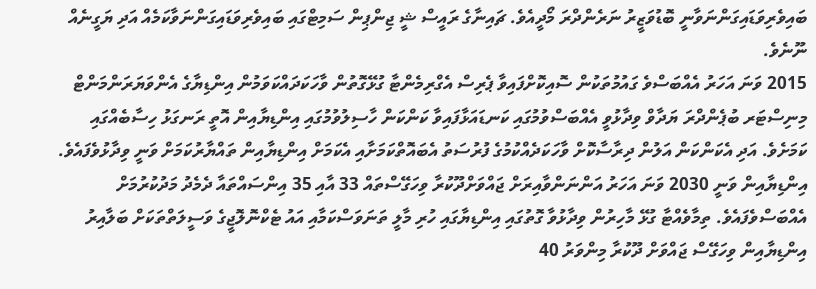ބައިވެރިވަޑައިގަންނަވާނީ ބޮޑުވަޒީރު ނަރެންދްރަ މޯދީއެވެ. ޗައިނާގެ ރައީސް ޝީ ޖިންޕިން ސަމިޓްގައި ބައިވެރިވަޑައިގަންނަވާކަމެއް އަދި ޔަގީނެއް ނޫނެވެ.
2015 ވަނަ އަހަރު އެއްބަސްވެ ގައުމުތަކުން ސޮއިކޮށްފައިވާ ޕެރިސް އެގްރިމެންޓާ ގުޅޭގޮތުން ވާހަކަދައްކަވަމުން އިންޑިޔާގެ އެންވަޔަރަންމަންޓް މިނިސްޓަރ ބުޕެންދްރަ ޔަދާވް ވިދާޅުވީ އެއްބަސްވުމުގައި ކަނޑައަޅާފައިވާ ކަންކަން ހާސިލުވުމުގައި އިންޑިޔާއިން އޮތީ ރަނގަޅު ހިސާބެއްގައި ކަމަށެވެ. އަދި އެކަންކަން އަލުން ދިރާސާކޮށް ވާހަކަދެއްކުމުގެ ފުރުސަތު އެބައޮތްކަމަށާއި އެކަމަށް އިންޑިޔާއިން ތައްޔާރުކަމަށް ވަނީ ވިދާޅުވެފައެވެ.
އިންޑިޔާއިން ވަނީ 2030 ވަނަ އަހަރު އަންނަންވާއިރަށް ޖައްވަށްދޫކުރާ ވިހަގޭސްތައް 33 އާއި 35 އިންސައްތައާ ދެމެދު މަދުކުރުމަށް އެއްބަސްވެފައެވެ. ތިމާވެއްޓާ ގުޅޭ މާހިރުން ވިދާޅުވާ ގޮތުގައި އިންޑިޔާގައި ހުރި މާލީ ތަނަވަސްކަމާއި އައު ޓެކްނޮލޮޖީގެ ވަސީލަތްތަކަށް ބަލާއިރު އިންޑިޔާއިން ވިހަގޭސް ޖައްވަށް ދޫކުރާ މިންވަރު 40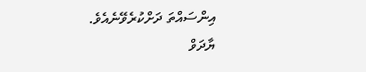އިންސައްތަ ދަށްކުރެވޭނެއެވެ.
ޔާދަވް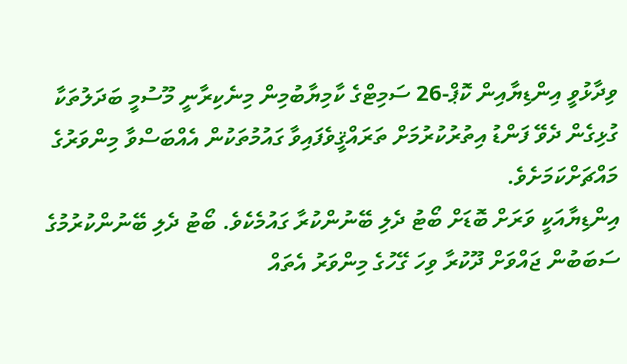ވިދާޅުވީ އިންޑިޔާއިން ކޮޕް-26 ސަމިޓްގެ ކާމިޔާބުމިން މިނެކިރާނީ މޫސުމީ ބަދަލުތަކާ ގުޅިގެން ދެވޭ ފަންޑު އިތުރުކުރުމަށް ތަރައްޤީވެފައިވާ ގައުމުތަކުން އެއްބަސްވާ މިންވަރުގެ މައްޗަށްކަމަށެވެ.
އިންޑިޔާއަކީ ވަރަށް ބޮޑަށް ބޯޓު ދެލި ބޭނުންކުރާ ގައުމެކެވެ. ބޯޓު ދެލި ބޭނުންކުރުމުގެ ސަބަބުން ޖައްވަށް ދޫކުރާ ވިހަ ގޭހުގެ މިންވަރު އެތައް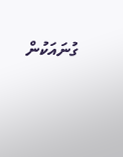ގުނައަކުން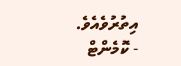އިތުރުވެއެވެ.
- ކޮމެންޓް